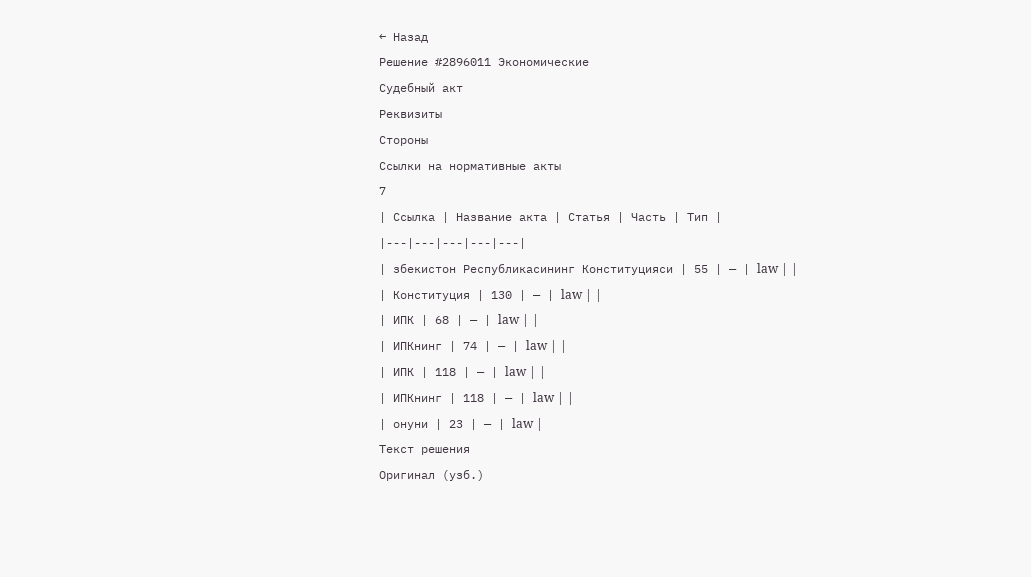← Назад
Решение #2896011 Экономические
Судебный акт
Реквизиты
Стороны
Ссылки на нормативные акты
7
| Ссылка | Название акта | Статья | Часть | Тип |
|---|---|---|---|---|
| збекистон Республикасининг Конституцияси | 55 | — | law | |
| Конституция | 130 | — | law | |
| ИПК | 68 | — | law | |
| ИПКнинг | 74 | — | law | |
| ИПК | 118 | — | law | |
| ИПКнинг | 118 | — | law | |
| онуни | 23 | — | law |
Текст решения
Оригинал (узб.)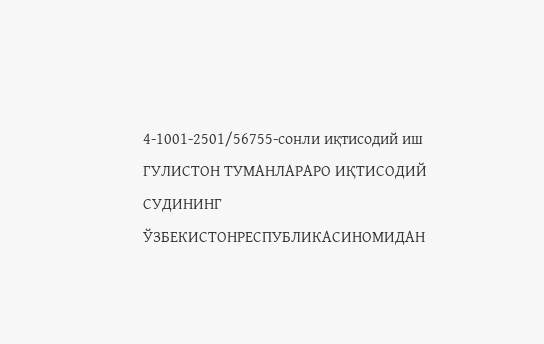4-1001-2501/56755-сонли иқтисодий иш
ГУЛИСТОН ТУМАНЛАРАРО ИҚТИСОДИЙ СУДИНИНГ
ЎЗБЕКИСТОНРЕСПУБЛИКАСИНОМИДАН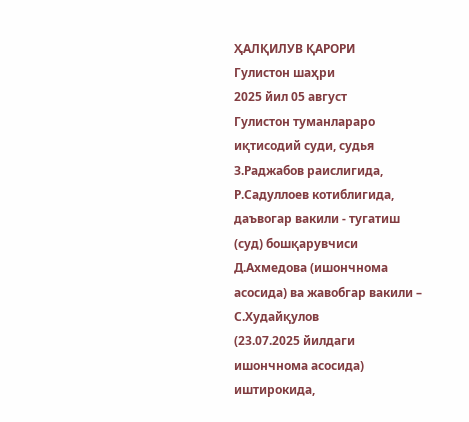ҲАЛҚИЛУВ ҚАРОРИ
Гулистон шаҳри
2025 йил 05 август
Гулистон туманлараро иқтисодий суди, судья З.Раджабов раислигида,
Р.Садуллоев котиблигида, даъвогар вакили - тугатиш (суд) бошқарувчиси
Д.Ахмедова (ишончнома асосида) ва жавобгар вакили – С.Худайқулов
(23.07.2025 йилдаги ишончнома асосида) иштирокида,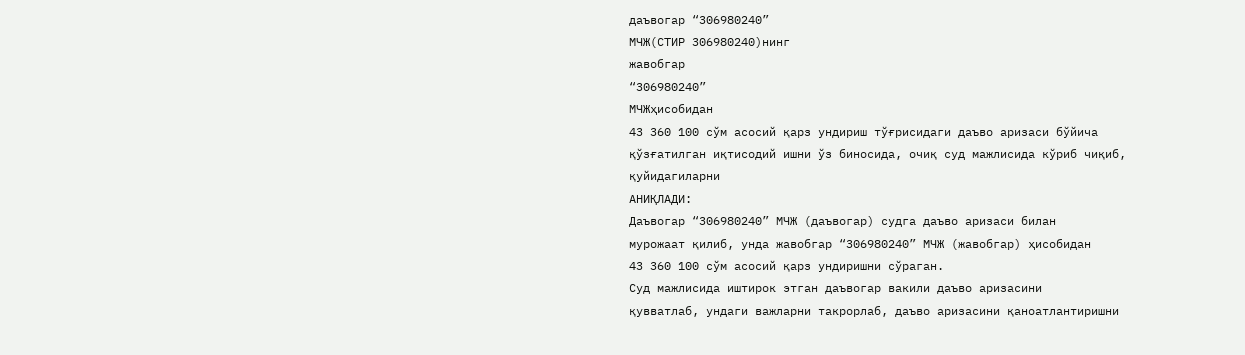даъвогар “306980240”
МЧЖ(СТИР 306980240)нинг
жавобгар
“306980240”
МЧЖҳисобидан
43 360 100 сўм асосий қарз ундириш тўғрисидаги даъво аризаси бўйича
қўзғатилган иқтисодий ишни ўз биносида, очиқ суд мажлисида кўриб чиқиб,
қуйидагиларни
АНИҚЛАДИ:
Даъвогар “306980240” МЧЖ (даъвогар) судга даъво аризаси билан
мурожаат қилиб, унда жавобгар “306980240” МЧЖ (жавобгар) ҳисобидан
43 360 100 сўм асосий қарз ундиришни сўраган.
Суд мажлисида иштирок этган даъвогар вакили даъво аризасини
қувватлаб, ундаги важларни такрорлаб, даъво аризасини қаноатлантиришни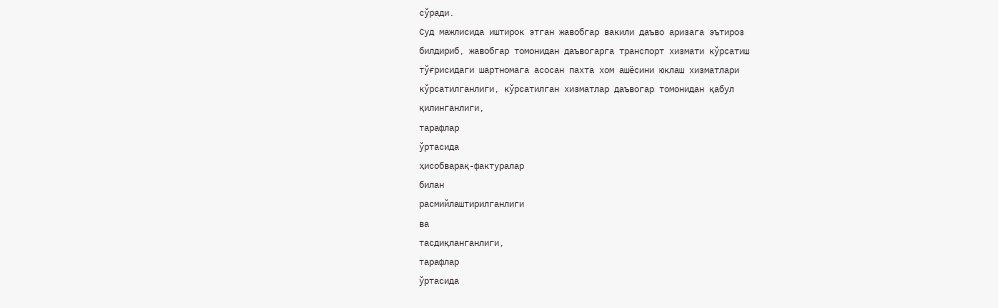сўради.
Суд мажлисида иштирок этган жавобгар вакили даъво аризага эътироз
билдириб, жавобгар томонидан даъвогарга транспорт хизмати кўрсатиш
тўғрисидаги шартномага асосан пахта хом ашёсини юклаш хизматлари
кўрсатилганлиги, кўрсатилган хизматлар даъвогар томонидан қабул
қилинганлиги,
тарафлар
ўртасида
ҳисобварақ-фактуралар
билан
расмийлаштирилганлиги
ва
тасдиқланганлиги,
тарафлар
ўртасида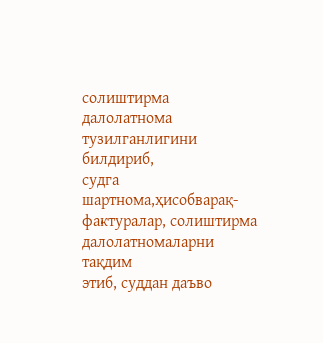солиштирма
далолатнома
тузилганлигини
билдириб,
судга
шартнома,ҳисобварақ-фактуралар, солиштирма далолатномаларни тақдим
этиб, суддан даъво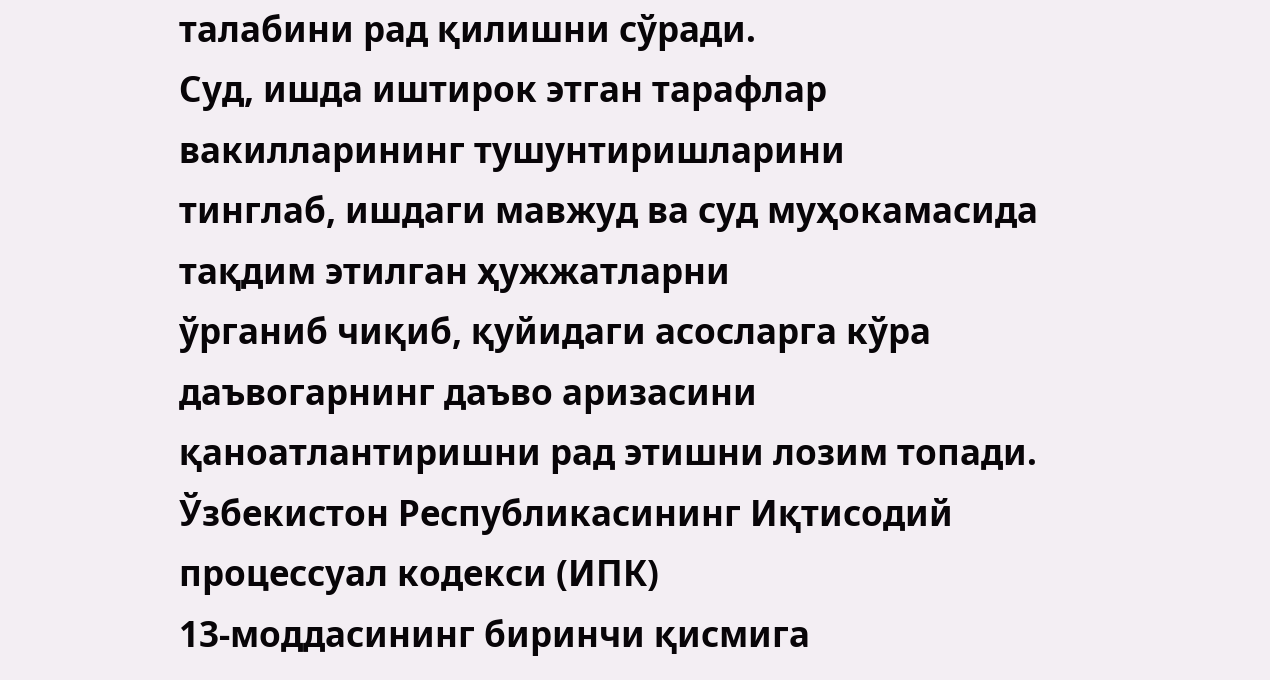талабини рад қилишни сўради.
Суд, ишда иштирок этган тарафлар вакилларининг тушунтиришларини
тинглаб, ишдаги мавжуд ва суд муҳокамасида тақдим этилган ҳужжатларни
ўрганиб чиқиб, қуйидаги асосларга кўра даъвогарнинг даъво аризасини
қаноатлантиришни рад этишни лозим топади.
Ўзбекистон Республикасининг Иқтисодий процессуал кодекси (ИПК)
13-моддасининг биринчи қисмига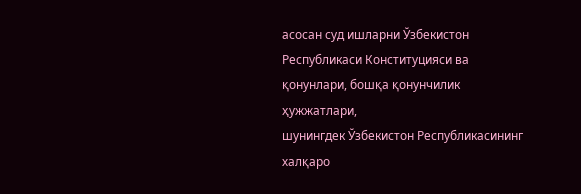асосан суд ишларни Ўзбекистон
Республикаси Конституцияси ва қонунлари, бошқа қонунчилик ҳужжатлари,
шунингдек Ўзбекистон Республикасининг халқаро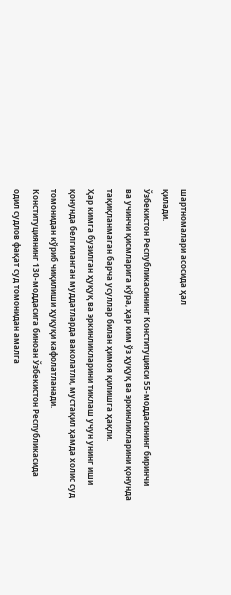шартномалари асосида ҳал
қилади.
Ўзбекистон Республикасининг Конституцияси 55-моддасининг биринчи
ва учинчи қисмларига кўра, ҳар ким ўз ҳуқуқ ва эркинликларини қонунда
тақиқланмаган барча усуллар билан ҳимоя қилишга ҳақли.
Ҳар кимга бузилган ҳуқуқ ва эркинликларини тиклаш учун унинг иши
қонунда белгиланган муддатларда ваколатли, мустақил ҳамда холис суд
томонидан кўриб чиқилиши ҳуқуқи кафолатланади.
Конституциянинг 130-моддасига биноан Ўзбекистон Республикасида
одил судлов фақат суд томонидан амалга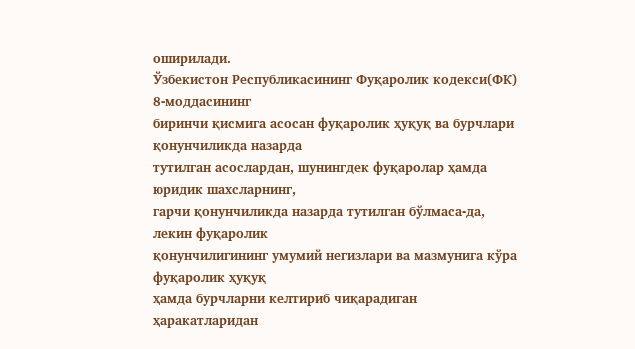оширилади.
Ўзбекистон Республикасининг Фуқаролик кодекси(ФК) 8-моддасининг
биринчи қисмига асосан фуқаролик ҳуқуқ ва бурчлари қонунчиликда назарда
тутилган асослардан, шунингдек фуқаролар ҳамда юридик шахсларнинг,
гарчи қонунчиликда назарда тутилган бўлмаса-да, лекин фуқаролик
қонунчилигининг умумий негизлари ва мазмунига кўра фуқаролик ҳуқуқ
ҳамда бурчларни келтириб чиқарадиган ҳаракатларидан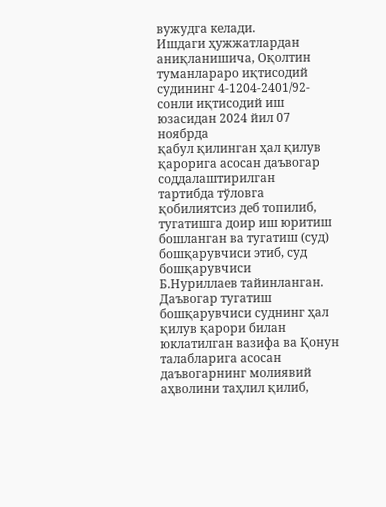вужудга келади.
Ишдаги ҳужжатлардан аниқланишича, Оқолтин туманлараро иқтисодий
судининг 4-1204-2401/92-сонли иқтисодий иш юзасидан 2024 йил 07 ноябрда
қабул қилинган ҳал қилув қарорига асосан даъвогар соддалаштирилган
тартибда тўловга қобилиятсиз деб топилиб, тугатишга доир иш юритиш
бошланган ва тугатиш (суд) бошқарувчиси этиб, суд бошқарувчиси
Б.Нуриллаев тайинланган.
Даъвогар тугатиш бошқарувчиси суднинг ҳал қилув қарори билан
юклатилган вазифа ва Қонун талабларига асосан даъвогарнинг молиявий
аҳволини таҳлил қилиб,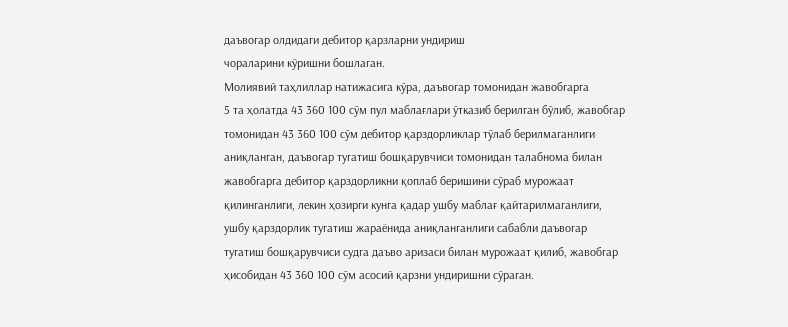даъвогар олдидаги дебитор қарзларни ундириш
чораларини кўришни бошлаган.
Молиявий таҳлиллар натижасига кўра, даъвогар томонидан жавобгарга
5 та ҳолатда 43 360 100 сўм пул маблағлари ўтказиб берилган бўлиб, жавобгар
томонидан 43 360 100 сўм дебитор қарздорликлар тўлаб берилмаганлиги
аниқланган, даъвогар тугатиш бошқарувчиси томонидан талабнома билан
жавобгарга дебитор қарздорликни қоплаб беришини сўраб мурожаат
қилинганлиги, лекин ҳозирги кунга қадар ушбу маблағ қайтарилмаганлиги,
ушбу қарздорлик тугатиш жараёнида аниқланганлиги сабабли даъвогар
тугатиш бошқарувчиси судга даъво аризаси билан мурожаат қилиб, жавобгар
ҳисобидан 43 360 100 сўм асосий қарзни ундиришни сўраган.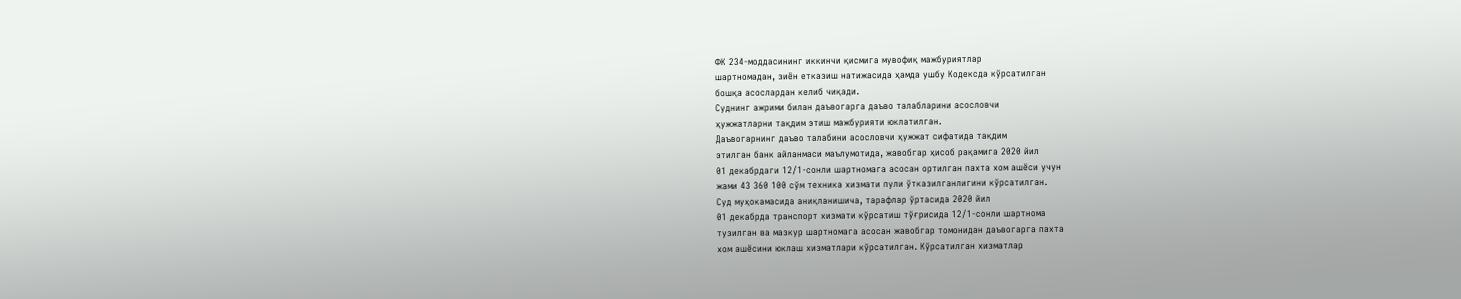ФК 234-моддасининг иккинчи қисмига мувофиқ мажбуриятлар
шартномадан, зиён етказиш натижасида ҳамда ушбу Кодексда кўрсатилган
бошқа асослардан келиб чиқади.
Суднинг ажрими билан даъвогарга даъво талабларини асословчи
ҳужжатларни тақдим этиш мажбурияти юклатилган.
Даъвогарнинг даъво талабини асословчи ҳужжат сифатида тақдим
этилган банк айланмаси маълумотида, жавобгар ҳисоб рақамига 2020 йил
01 декабрдаги 12/1-сонли шартномага асосан ортилган пахта хом ашёси учун
жами 43 360 100 сўм техника хизмати пули ўтказилганлигини кўрсатилган.
Суд муҳокамасида аниқланишича, тарафлар ўртасида 2020 йил
01 декабрда транспорт хизмати кўрсатиш тўғрисида 12/1-сонли шартнома
тузилган ва мазкур шартномага асосан жавобгар томонидан даъвогарга пахта
хом ашёсини юклаш хизматлари кўрсатилган. Кўрсатилган хизматлар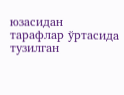юзасидан тарафлар ўртасида тузилган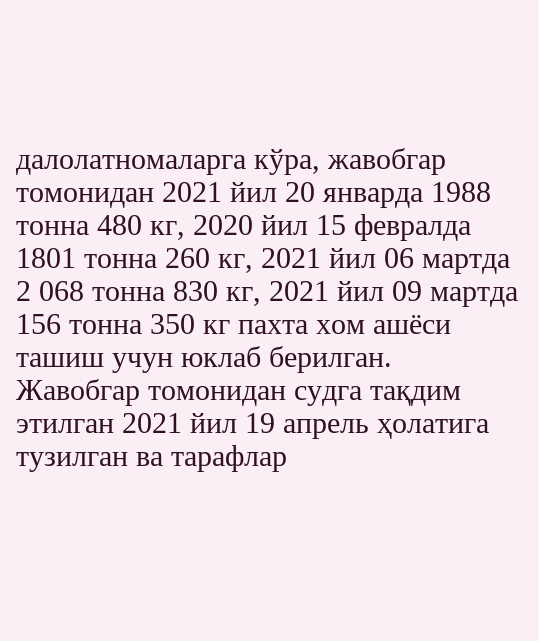далолатномаларга кўра, жавобгар
томонидан 2021 йил 20 январда 1988 тонна 480 кг, 2020 йил 15 февралда
1801 тонна 260 кг, 2021 йил 06 мартда 2 068 тонна 830 кг, 2021 йил 09 мартда
156 тонна 350 кг пахта хом ашёси ташиш учун юклаб берилган.
Жавобгар томонидан судга тақдим этилган 2021 йил 19 апрель ҳолатига
тузилган ва тарафлар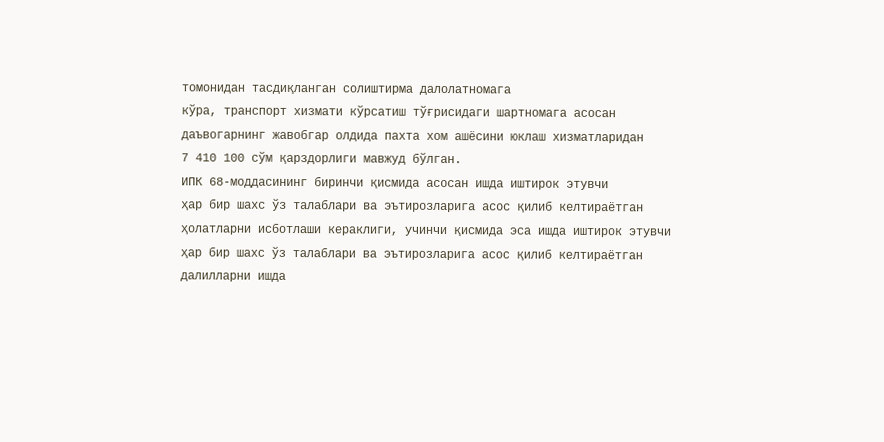томонидан тасдиқланган солиштирма далолатномага
кўра, транспорт хизмати кўрсатиш тўғрисидаги шартномага асосан
даъвогарнинг жавобгар олдида пахта хом ашёсини юклаш хизматларидан
7 410 100 сўм қарздорлиги мавжуд бўлган.
ИПК 68-моддасининг биринчи қисмида асосан ишда иштирок этувчи
ҳар бир шахс ўз талаблари ва эътирозларига асос қилиб келтираётган
ҳолатларни исботлаши кераклиги, учинчи қисмида эса ишда иштирок этувчи
ҳар бир шахс ўз талаблари ва эътирозларига асос қилиб келтираётган
далилларни ишда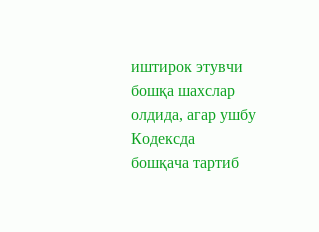иштирок этувчи бошқа шахслар олдида, агар ушбу Кодексда
бошқача тартиб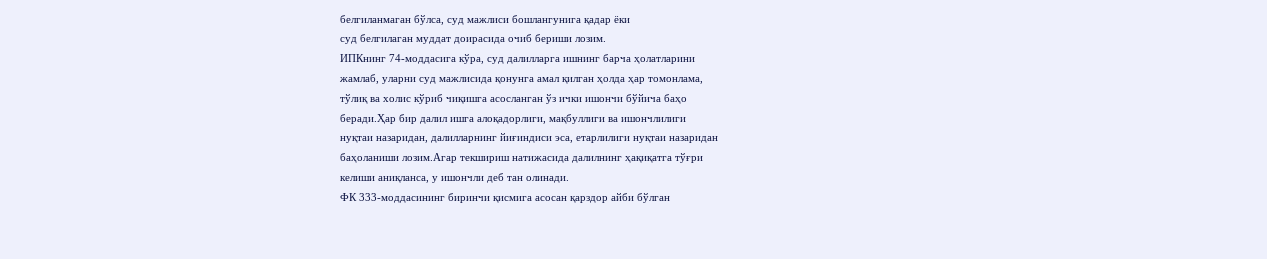белгиланмаган бўлса, суд мажлиси бошлангунига қадар ёки
суд белгилаган муддат доирасида очиб бериши лозим.
ИПКнинг 74-моддасига кўра, суд далилларга ишнинг барча ҳолатларини
жамлаб, уларни суд мажлисида қонунга амал қилган ҳолда ҳар томонлама,
тўлиқ ва холис кўриб чиқишга асосланган ўз ички ишончи бўйича баҳо
беради.Ҳар бир далил ишга алоқадорлиги, мақбуллиги ва ишончлилиги
нуқтаи назаридан, далилларнинг йиғиндиси эса, етарлилиги нуқтаи назаридан
баҳоланиши лозим.Агар текшириш натижасида далилнинг ҳақиқатга тўғри
келиши аниқланса, у ишончли деб тан олинади.
ФК 333-моддасининг биринчи қисмига асосан қарздор айби бўлган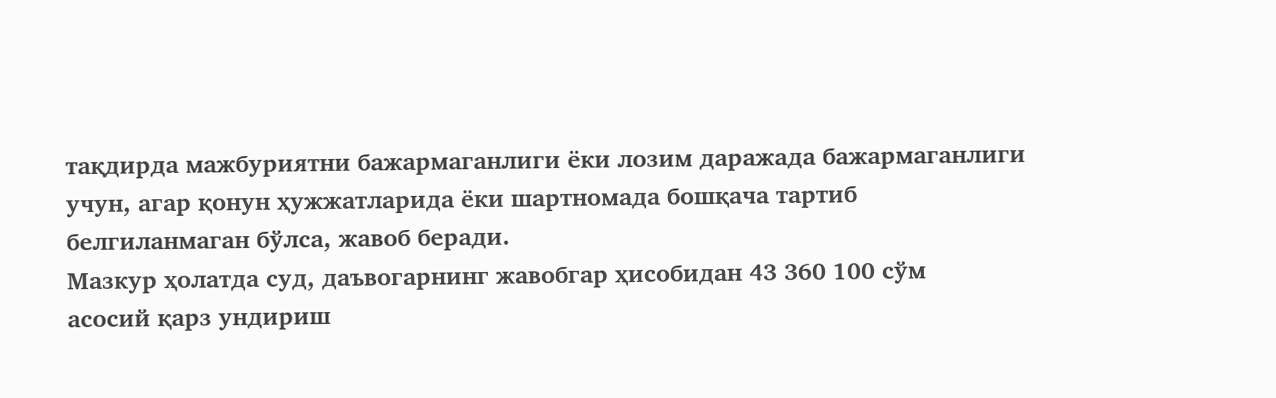тақдирда мажбуриятни бажармаганлиги ёки лозим даражада бажармаганлиги
учун, агар қонун ҳужжатларида ёки шартномада бошқача тартиб
белгиланмаган бўлса, жавоб беради.
Мазкур ҳолатда суд, даъвогарнинг жавобгар ҳисобидан 43 360 100 сўм
асосий қарз ундириш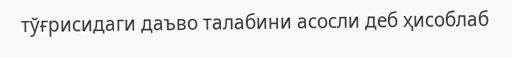тўғрисидаги даъво талабини асосли деб ҳисоблаб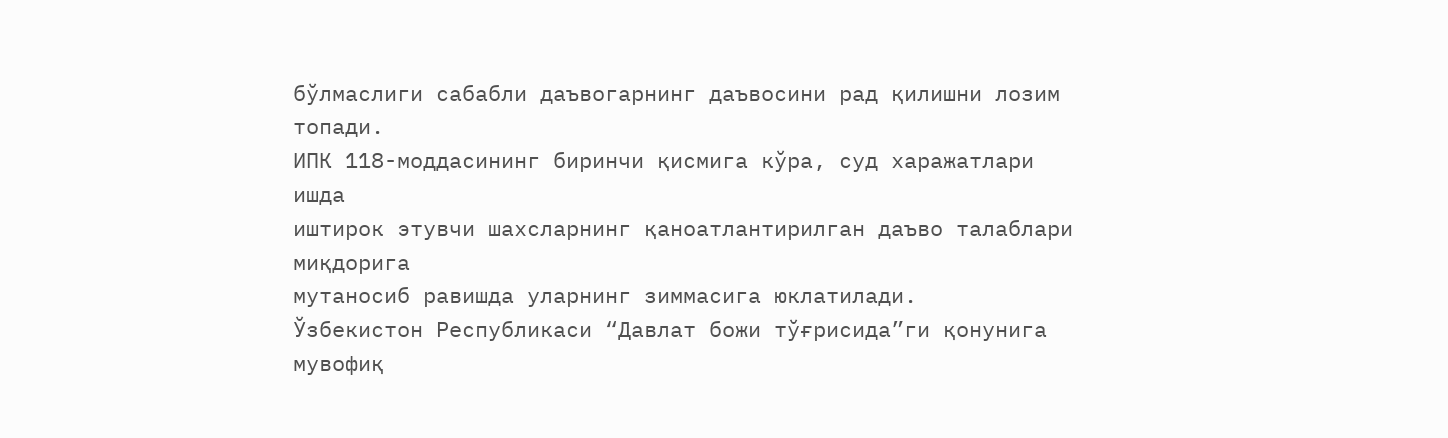бўлмаслиги сабабли даъвогарнинг даъвосини рад қилишни лозим топади.
ИПК 118-моддасининг биринчи қисмига кўра, суд харажатлари ишда
иштирок этувчи шахсларнинг қаноатлантирилган даъво талаблари миқдорига
мутаносиб равишда уларнинг зиммасига юклатилади.
Ўзбекистон Республикаси “Давлат божи тўғрисида”ги қонунига
мувофиқ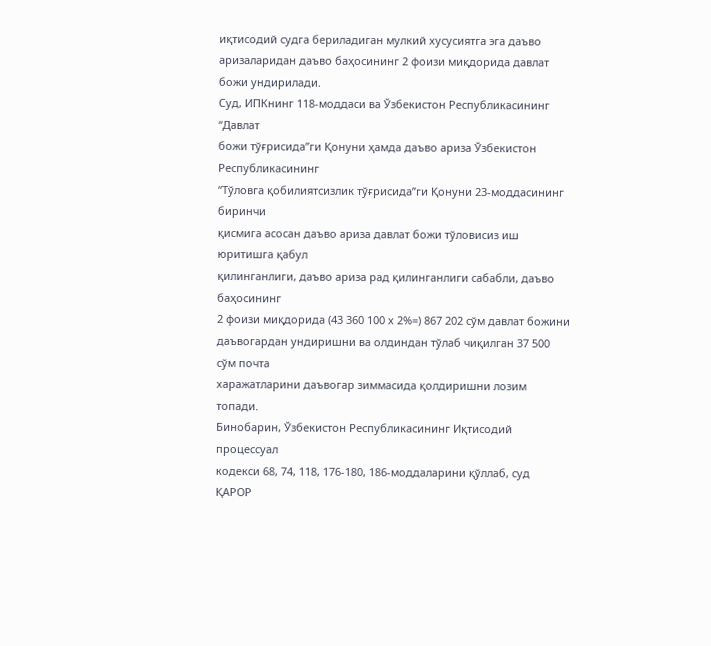иқтисодий судга бериладиган мулкий хусусиятга эга даъво
аризаларидан даъво баҳосининг 2 фоизи миқдорида давлат божи ундирилади.
Суд, ИПКнинг 118-моддаси ва Ўзбекистон Республикасининг “Давлат
божи тўғрисида”ги Қонуни ҳамда даъво ариза Ўзбекистон Республикасининг
“Тўловга қобилиятсизлик тўғрисида”ги Қонуни 23-моддасининг биринчи
қисмига асосан даъво ариза давлат божи тўловисиз иш юритишга қабул
қилинганлиги, даъво ариза рад қилинганлиги сабабли, даъво баҳосининг
2 фоизи миқдорида (43 360 100 х 2%=) 867 202 сўм давлат божини
даъвогардан ундиришни ва олдиндан тўлаб чиқилган 37 500 сўм почта
харажатларини даъвогар зиммасида қолдиришни лозим топади.
Бинобарин, Ўзбекистон Республикасининг Иқтисодий процессуал
кодекси 68, 74, 118, 176-180, 186-моддаларини қўллаб, суд
ҚАРОР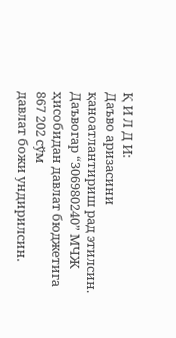Қ И Л Д И:
Даъво аризасини қаноатлантириш рад этилсин.
Даъвогар “306980240” МЧЖ ҳисобидан давлат бюджетига 867 202 сўм
давлат божи ундирилсин.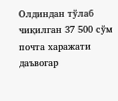Олдиндан тўлаб чиқилган 37 500 сўм почта харажати даъвогар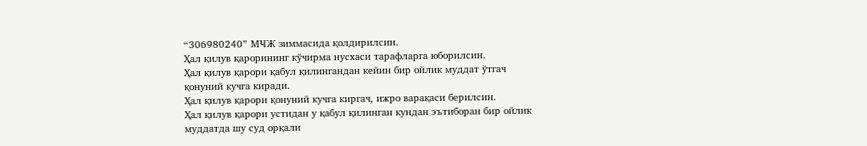“306980240” МЧЖ зиммасида қолдирилсин.
Ҳал қилув қарорининг кўчирма нусхаси тарафларга юборилсин.
Ҳал қилув қарори қабул қилингандан кейин бир ойлик муддат ўтгач
қонуний кучга киради.
Ҳал қилув қарори қонуний кучга киргач, ижро варақаси берилсин.
Ҳал қилув қарори устидан у қабул қилинган кундан эътиборан бир ойлик
муддатда шу суд орқали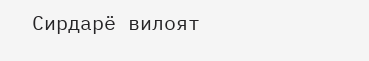Сирдарё вилоят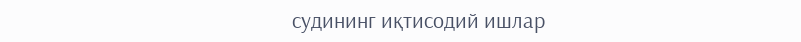судининг иқтисодий ишлар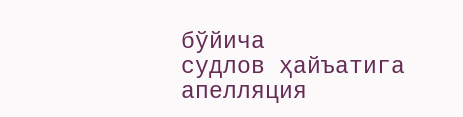бўйича
судлов ҳайъатига апелляция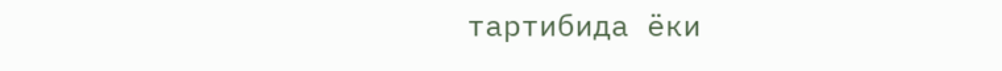тартибида ёки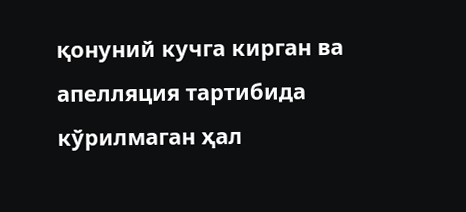қонуний кучга кирган ва
апелляция тартибида кўрилмаган ҳал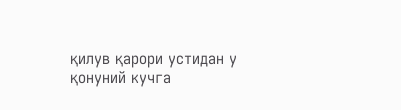қилув қарори устидан у қонуний кучга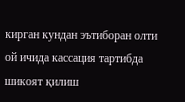кирган кундан эътиборан олти ой ичида кассация тартибда шикоят қилиш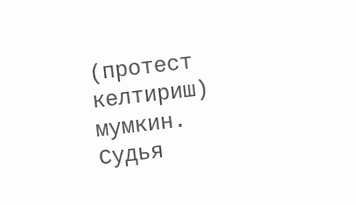(протест келтириш) мумкин.
Судья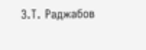З.Т. Раджабов